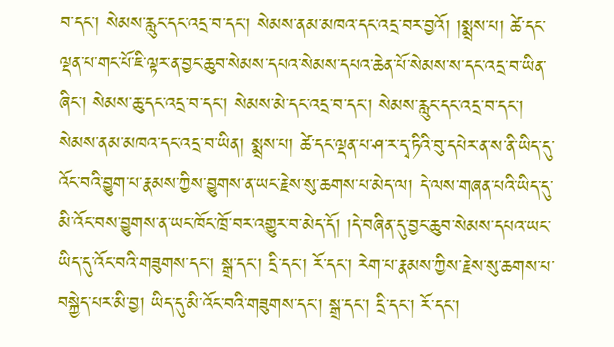བ་དང་། སེམས་རླུང་དང་འདྲ་བ་དང་། སེམས་ནམ་མཁའ་དང་འདྲ་བར་བྱའོ། །སྨྲས་པ། ཚེ་དང་ལྡན་པ་གང་པོ་ཇི་ལྟར་ན་བྱང་ཆུབ་སེམས་དཔའ་སེམས་དཔའ་ཆེན་པོ་སེམས་ས་དང་འདྲ་བ་ཡིན་ཞིང་། སེམས་ཆུ་དང་འདྲ་བ་དང་། སེམས་མེ་དང་འདྲ་བ་དང་། སེམས་རླུང་དང་འདྲ་བ་དང་། སེམས་ནམ་མཁའ་དང་འདྲ་བ་ཡིན། སྨྲས་པ། ཚེ་དང་ལྡན་པ་ཤ་ར་དྭ་ཏིའི་བུ་དཔེར་ན་ས་ནི་ཡིད་དུ་འོང་བའི་བྱུག་པ་རྣམས་ཀྱིས་བྱུགས་ན་ཡང་རྗེས་སུ་ཆགས་པ་མེད་ལ། དེ་ལས་གཞན་པའི་ཡིད་དུ་མི་འོང་བས་བྱུགས་ན་ཡང་ཁོང་ཁྲོ་བར་འགྱུར་བ་མེད་དོ། །དེ་བཞིན་དུ་བྱང་ཆུབ་སེམས་དཔའ་ཡང་ཡིད་དུ་འོང་བའི་གཟུགས་དང་། སྒྲ་དང་། དྲི་དང་། རོ་དང་། རེག་པ་རྣམས་ཀྱིས་རྗེས་སུ་ཆགས་པ་བསྐྱེད་པར་མི་བྱ། ཡིད་དུ་མི་འོང་བའི་གཟུགས་དང་། སྒྲ་དང་། དྲི་དང་། རོ་དང་།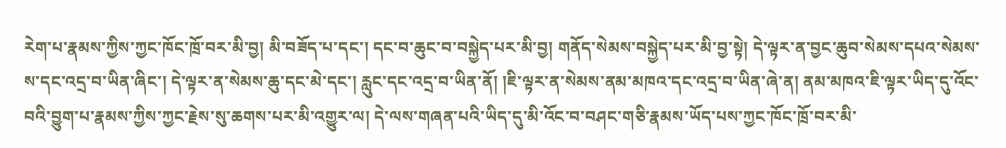རེག་པ་རྣམས་ཀྱིས་ཀྱང་ཁོང་ཁྲོ་བར་མི་བྱ། མི་བཟོད་པ་དང་། དང་བ་ཆུང་བ་བསྐྱེད་པར་མི་བྱ། གནོད་སེམས་བསྐྱེད་པར་མི་བྱ་སྟེ། དེ་ལྟར་ན་བྱང་ཆུབ་སེམས་དཔའ་སེམས་ས་དང་འདྲ་བ་ཡིན་ཞིང་། དེ་ལྟར་ན་སེམས་ཆུ་དང་མེ་དང་། རླུང་དང་འདྲ་བ་ཡིན་ནོ། །ཇི་ལྟར་ན་སེམས་ནམ་མཁའ་དང་འདྲ་བ་ཡིན་ཞེ་ན། ནམ་མཁའ་ཇི་ལྟར་ཡིད་དུ་འོང་བའི་བྱུག་པ་རྣམས་ཀྱིས་ཀྱང་རྗེས་སུ་ཆགས་པར་མི་འགྱུར་ལ། དེ་ལས་གཞན་པའི་ཡིད་དུ་མི་འོང་བ་བཤང་གཅི་རྣམས་ཡོད་པས་ཀྱང་ཁོང་ཁྲོ་བར་མི་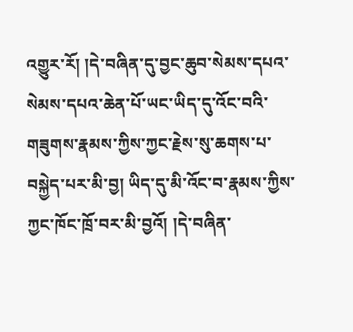འགྱུར་རོ། །དེ་བཞིན་དུ་བྱང་ཆུབ་སེམས་དཔའ་སེམས་དཔའ་ཆེན་པོ་ཡང་ཡིད་དུ་འོང་བའི་གཟུགས་རྣམས་ཀྱིས་ཀྱང་རྗེས་སུ་ཆགས་པ་བསྐྱེད་པར་མི་བྱ། ཡིད་དུ་མི་འོང་བ་རྣམས་ཀྱིས་ཀྱང་ཁོང་ཁྲོ་བར་མི་བྱའོ། །དེ་བཞིན་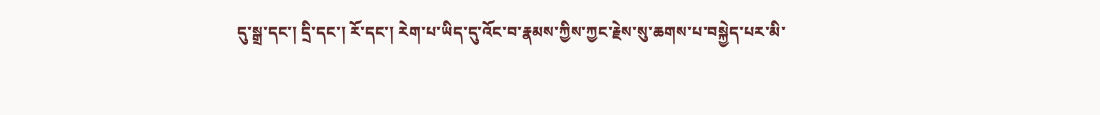དུ་སྒྲ་དང་། དྲི་དང་། རོ་དང་། རེག་པ་ཡིད་དུ་འོང་བ་རྣམས་ཀྱིས་ཀྱང་རྗེས་སུ་ཆགས་པ་བསྐྱེད་པར་མི་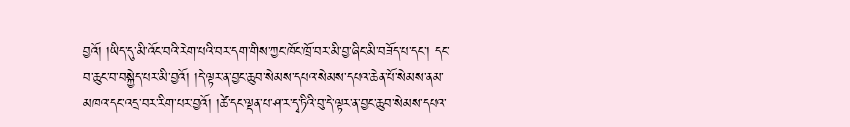བྱའོ། །ཡིད་དུ་མི་འོང་བའི་རེག་པའི་བར་དག་གིས་ཀྱང་ཁོང་ཁྲོ་བར་མི་བྱ་ཞིང་མི་བཟོད་པ་དང་། དང་བ་ཆུང་བ་བསྐྱེད་པར་མི་བྱའོ། །དེ་ལྟར་ན་བྱང་ཆུབ་སེམས་དཔའ་སེམས་དཔའ་ཆེན་པོ་སེམས་ནམ་མཁའ་དང་འདྲ་བར་རིག་པར་བྱའོ། །ཚེ་དང་ལྡན་པ་ཤ་ར་དྭ་ཏིའི་བུ་དེ་ལྟར་ན་བྱང་ཆུབ་སེམས་དཔའ་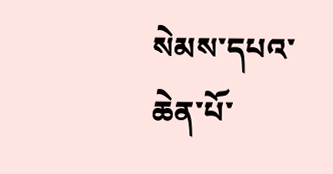སེམས་དཔའ་ཆེན་པོ་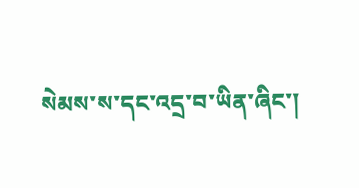སེམས་ས་དང་འདྲ་བ་ཡིན་ཞིང་།